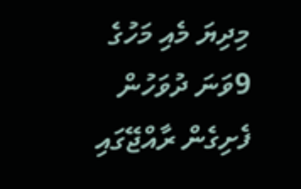މިދިޔަ މެއި މަހުގެ 9ވަނަ ދުވަހުން ފެށިގެން ރާއްޖޭގައި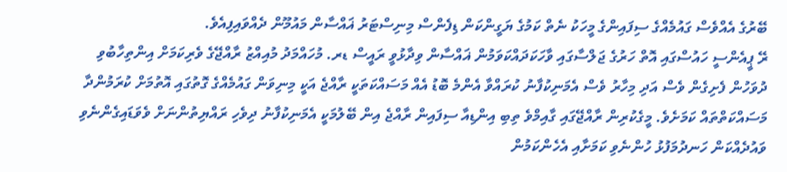ބޭރުގެ އެއްވެސް ގައުމެއްގެ ސިފައިންގެ މީހަކު ނެތް ކަމުގެ ޔަގީންކަން ޑިފެންސް މިނިސްޓަރު ޣައްސާން މައުމޫން ދެއްވައިފިއެވެ.
ރޭ ޕީއެންސީ ހައުސްގައި އޮތް ހަރުގެ ޖަލްސާގައި ވާހަކަދައްކަވަމުން ޣައްސާން ވިދާޅުވީ ރައީސް ޑރ. މުހައްމަދު މުއިއްޒު ރާއްޖޭގެ ވެރިކަމަށް އިންތިހާބުވި ދުވަހުން ފެށިގެން ވެސް އަދި މިހާރު ވެސް އެމަނިކުފާނު ކުރައްވާ އެންމެ ބޮޑު އެއް މަސައްކަތަކީ ރާއްޖެ އަކީ މިނިވަން ގައުމެއްގެ ގޮތުގައި އޮތުމަށް ކުރަމުންދާ މަސައްކަތްތައް ކަމަށެވެ. މީގެކުރިން ރާއްޖޭގައި ގާއިމްވެ ތިބި އިންޑިއާ ސިފައިން ރާއްޖެ އިން ބޭލުމަކީ އެމަނިކުފާނު ދިވެހި ރައްޔިތުންނަށް ވެވަޑައިގެންނެވި ވައުދެއްކަން ހަނދުމަފުޅު ހުންނެވި ކަމަށާއި އެހެންކަމުން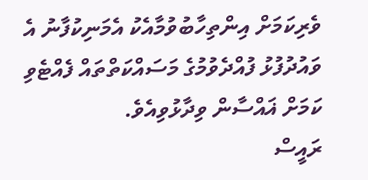ވެރިކަމަށް އިންތިހާބުވުމާއެކު އެމަނިކުފާނު އެ ވައުދުފުޅު ފުއްދެވުމުގެ މަސައްކަތްތައް ފެއްޓެވި ކަމަށް ޣައްސާން ވިދާޅުވިއެވެ.
ރައީސް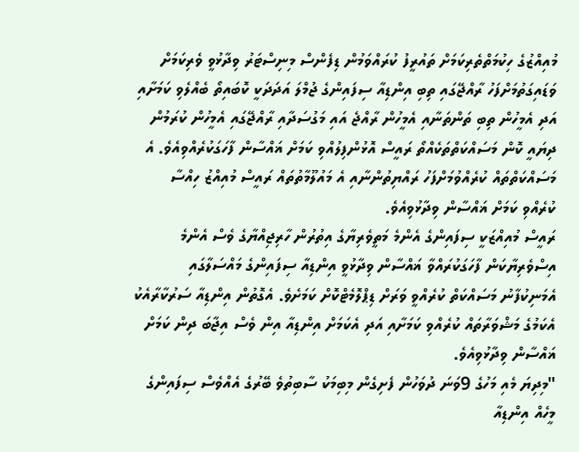މުއިއްޒުގެ ހިކުމަތްތެރިކަމަށް ތައުރީފު ކުރައްވަމުން ޑިފެންސް މިނިސްޓަރު ވިދާޅުވީ ވެރިކަމަށް ވަޑައިގަތުމަށްފަހު ރާއްޖޭގައި ތިބި އިންޑިއާ ސިފައިންގެ ޖުމްލަ އަދަދަކީ ކޮބައިތޯ ބެއްލެވި ކަމަށާއި އަދި އެމީހުން ތިބި ތަންތަނާއި އެމީހުން ރާއްޖެ އައި މަގުސަދާއި ރާއްޖޭގައި އެމީހުން ކުރަމުން ދިޔައީ ކޮން މަސައްކަތްތަކެއްތޯ ރައީސް އޮޅުންފިލުއްވި ކަމަށް ޣައްސާން ފާހަގަކުރެއްވިއެވެ. އެ މަސައްކަތްތައް ކުރެއްވުމަށްފަހު ރައްޔިތުންނާއި އެ މައުލޫމާތުތައް ރައީސް މުއިއްޒު ހިއްސާ ކުރެއްވި ކަމަށް ޣައްސާން ވިދާޅުވިއެވެ.
ރައީސް މުއިއްޒަކީ ސިފައިންގެ އެންމެ މަތީވެރިޔާގެ އިތުރުން ހާރިޖިއްޔާގެ ވެސް އެންމެ އިސްވެރިޔާކަން ފާހަގަކުރައްވާ ޣައްސާން ވިދާޅުވީ އިންޑިއާ ސިފައިންގެ މައްސަލާގައި އެމަނިކުފާނު މަސައްކަތް ކުރެއްވީ ވަރަށް ޑިޕްލޮމެޓްކޮށް ކަމަށެވެ. އެގޮތުން އިންޑިއާ ސަރުކާރާއެކު އެކަމުގެ މަޝްވަރާތައް ކުރެއްވި ކަމަށާއި އަދި އެކަމަށް އިންޑިއާ އިން ވެސް އިޖާބަ ދިން ކަމަށް ޣައްސާން ވިދާޅުވިއެވެ.
"މިދިޔަ މެއި މަހުގެ 9ވަނަ ދުވަހުން ފެށިގެން މިބިމަކު ސާބިތުވެ ބޭރުގެ އެއްވެސް ސިފައިންގެ މީހެއް އިންޑިއާ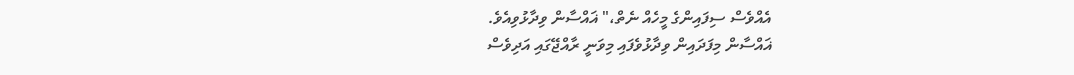އެއްވެސް ސިފައިންގެ މީހެއް ނެތް،" ޣައްސާން ވިދާޅުވިއެވެ.
ޣައްސާން މިފަދައިން ވިދާޅުވެފައި މިވަނީ ރާއްޖޭގައި އަދިވެސް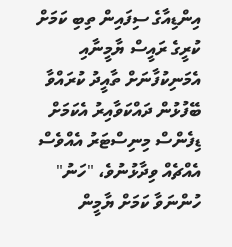އިންޑިއާގެ ސިފައިން ތިބި ކަމަށް ކުރީގެ ރައީސް ޔާމީނާއި އެމަނިކުފާނަށް ތާއީދު ކުރައްވާ ބޭފުޅުން ދައްކަވާއިރު އެކަމަށް ޑިފެންސް މިނިސްޓަރު އެއްވެސް އެއްޗެއް ވިދާޅުނުވެ، "ހަނު" ހުންނަވާ ކަމަށް ޔާމީން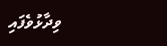ވިދާޅުވެފައި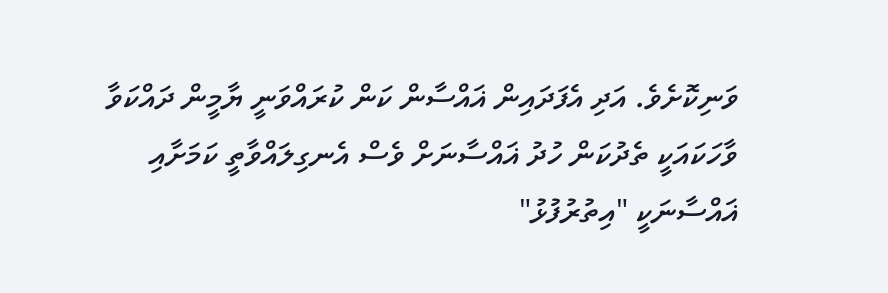ވަނިކޮށެވެ. އަދި އެފަދައިން ޣައްސާން ކަން ކުރައްވަނީ ޔާމީން ދައްކަވާ ވާހަކައަކީ ތެދުކަން ހުދު ޣައްސާނަށް ވެސް އެނގިލައްވާތީ ކަމަށާއި ޣައްސާނަކީ "އިތުރުފުޅު"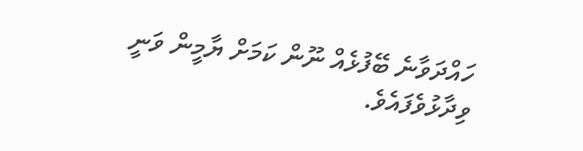ހައްދަވާނެ ބޭފުޅެއް ނޫން ކަމަށް ޔާމީން ވަނީ ވިދާޅުވެފައެވެ.